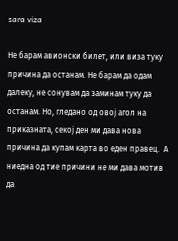sara viza

Не барам авионски билет, или виза туку причина да останам. Не барам да одам далеку, не сонувам да заминам туку да останам. Но, гледано од овој агол на приказната, секој ден ми дава нова причина да купам карта во еден правец.  А ниедна од тие причини не ми дава мотив да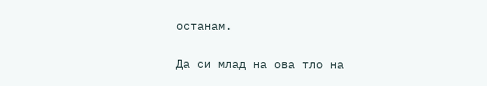останам.

Да си млад на ова тло на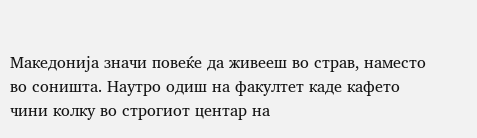Македонија значи повеќе да живееш во страв, наместо во соништа. Наутро одиш на факултет каде кафето чини колку во строгиот центар на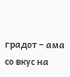градот – ама со вкус на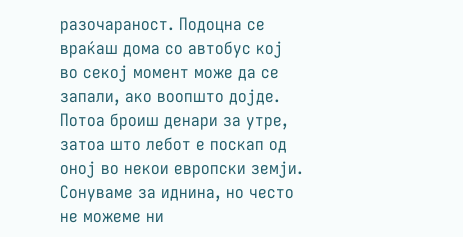разочараност. Подоцна се враќаш дома со автобус кој во секој момент може да се запали, ако воопшто дојде. Потоа броиш денари за утре, затоа што лебот е поскап од оној во некои европски земји. Сонуваме за иднина, но често не можеме ни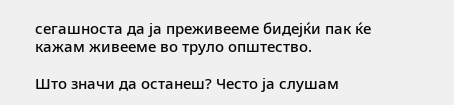сегашноста да ја преживееме бидејќи пак ќе кажам живееме во труло општество.

Што значи да останеш? Често ја слушам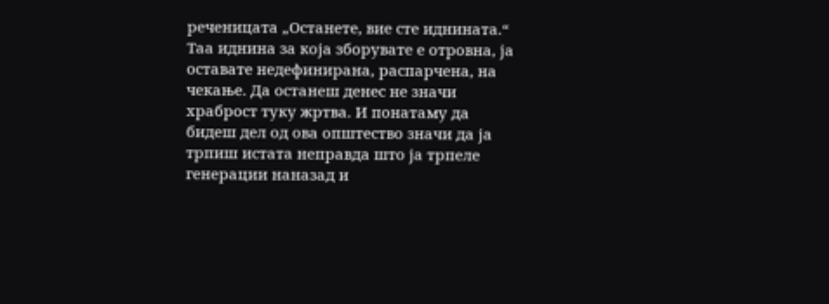реченицата „Останете, вие сте иднината.“ Таа иднина за која зборувате е отровна, ја оставате недефинирана, распарчена, на чекање. Да останеш денес не значи храброст туку жртва. И понатаму да бидеш дел од ова општество значи да ја трпиш истата неправда што ја трпеле генерации наназад и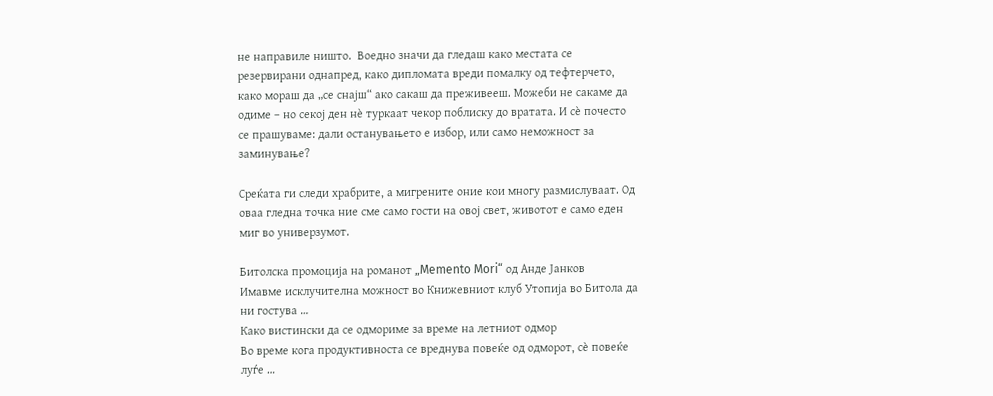не направиле ништо.  Воедно значи да гледаш како местата се резервирани однапред, како дипломата вреди помалку од тефтерчето, како мораш да „се снајш“ ако сакаш да преживееш. Можеби не сакаме да одиме – но секој ден нè туркаат чекор поблиску до вратата. И сѐ почесто се прашуваме: дали останувањето е избор, или само неможност за заминување?

Среќата ги следи храбрите, а мигрените оние кои многу размислуваат. Од оваа гледна точка ние сме само гости на овој свет, животот е само еден миг во универзумот.

Битолска промоција на романот „Memento Mori“ од Анде Јанков
Имавме исклучителна можност во Книжевниот клуб Утопија во Битола да ни гостува …
Како вистински да се одмориме за време на летниот одмор
Во време кога продуктивноста се вреднува повеќе од одморот, сè повеќе луѓе …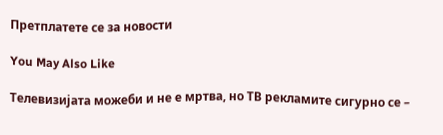Претплатете се за новости

You May Also Like

Телевизијата можеби и не е мртва, но ТВ рекламите сигурно се –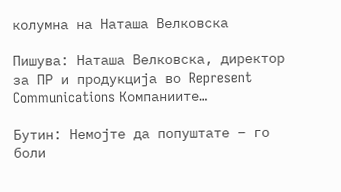колумна на Наташа Велковска

Пишува: Наташа Велковска, директор за ПР и продукција во Represent Communications Компаниите…

Бутин: Немојте да попуштате – го боли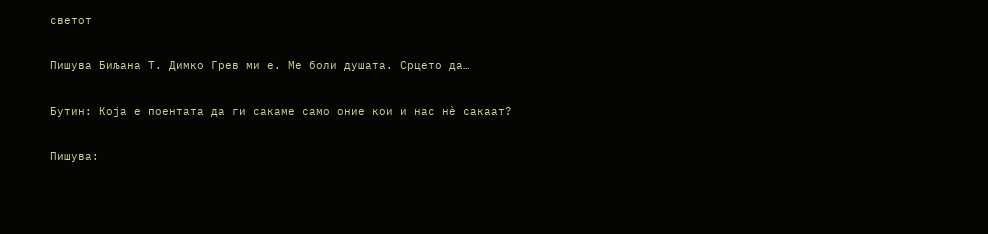светот

Пишува Биљана Т. Димко Грев ми е. Ме боли душата. Срцето да…

Бутин: Која е поентата да ги сакаме само оние кои и нас нѐ сакаат?

Пишува: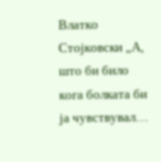Влатко Стојковски „А, што би било кога болката би ја чувствувал…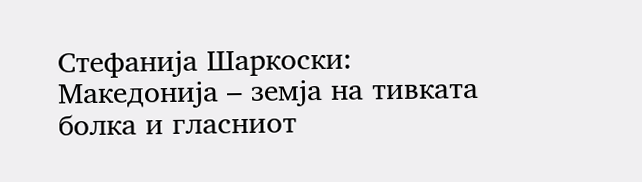Стефанија Шаркоски: Македонија – земја на тивката болка и гласниот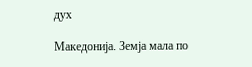дух

Македонија. Земја мала по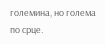големина, но голема по срце.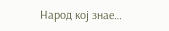Народ кој знае…